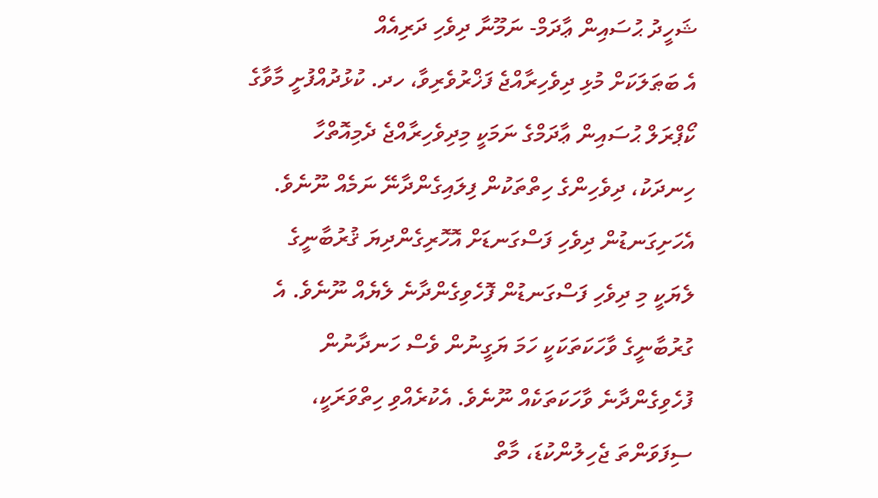ޝަހީދު ޙުސައިން ޢާދަމް- ނަމޫނާ ދިވެހި ދަރިއެއް
އެ ބަޠަލަކަށް މުޅި ދިވެހިރާއްޖެ ފަޚްރުވެރިވާ، ހދ. ކުޅުދުއްފުށީ މާވާގެ ކޯޕްރަލް ޙުސައިން ޢާދަމްގެ ނަމަކީ މިދިވެހިރާއްޖެ ދެމިއޮތްހާ ހިނދަކު، ދިވެހިންގެ ހިތްތަކުން ފިލައިގެންދާނޭ ނަމެއް ނޫނެވެ. އެހަށިގަނޑުން ދިވެހި ފަސްގަނޑަށް އޮހޮރިގެންދިޔަ ޤުރުބާނީގެ ލެޔަކީ މި ދިވެހި ފަސްގަނޑުން ފޮހެވިގެންދާނެ ލެޔެއް ނޫނެވެ. އެ ގުރުބާނީގެ ވާހަކަތަކަކީ ހަމަ ޔަގީނުން ވެސް ހަނދާނުން ފުހެވިގެންދާނެ ވާހަކަތަކެއް ނޫނެވެ. އެކުރެއްވި ހިތްވަރަކީ، ސިފަވަންތަ ޖެހިލުންކުޑަ، މާތް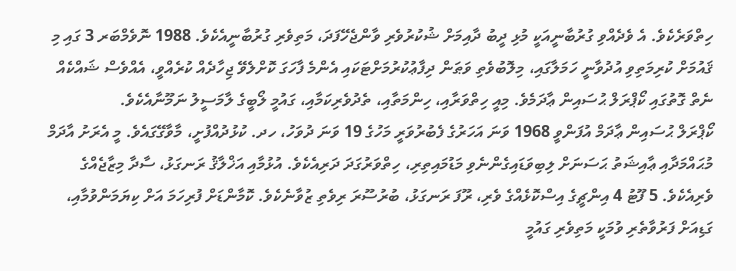ހިތްވަރެކެވެ. އެ ވެދެއްވި ގުރުބާނީއަކީ މުޅި ދީބު ދާއިމަށް ޝުކުރުވެރި ވާންޖެހޭފަދަ، މަތިވެރި ގުރުބާނީއެކެވެ. 1988 ނޮވެމްބަރ 3 ގައި މި ޤައުމަށް ކުރިމަތިވި އުދުވާނީ ހަމަލާގައި، މިލޮބުވެތި ވަޠަން ދިފާޢުކުރުމަށްޓަކައި އެންމެ ފާހަގަ ކޮށްލެވޭ ޖިހާދެއް ކުރެއްވީ، އެއްވެސް ޝައްކެއް ނެތް ގޮތުގައި ކޯޕްރަލް ޙުސައިން ޢާދަމެވެ. މިއީ ހިތްވަރާއި، ހިންމަތާއި، ތެދުވެރިކަމާއި، ގައުމީ ލޯބީގެ ލާމަސީލު ނަމޫނާއެކެވެ.
ކޯޕްރަލް ޙުސައިން ޢާދަމް އުފަންވީ 1968 ވަނަ އަހަރުގެ ފެބުރުވަރީ މަހުގެ 19 ވަނަ ދުވަހު، ހދ. ކުޅުދުއްފުށީ، މާވާގޭގައެވެ. މީ އެރަށު އާދަމް މުޙައްމަދާއި ޢާއިޝަތު ޙަސަނަށް ލިބިވަޑައިގެންނެވި މަޑުމައިތިރި، ހިތްވަރުގަދަ ދަރިއެކެވެ. އުޅުމާއި އަޚްލާޤު ރަނގަޅު، ސާދާ މިޒާޖެއްގެ ވެރިއެކެވެ. 5 ފޫޓު 4 އިންޗީގެ އިސްކޮޅެއްގެ ވެރި، ރޫފަ ރަނގަޅު، ބުރުސޫރަ ރިވެތި ޒުވާނެކެވެ. ކޮމާންޑަށް ފުރިހަމަ އަށް ކިޔަމަންވުމާއި، ގަޑިއަށް ފަރުވާތެރި ވުމަކީ މަތިވެރި ގައުމީ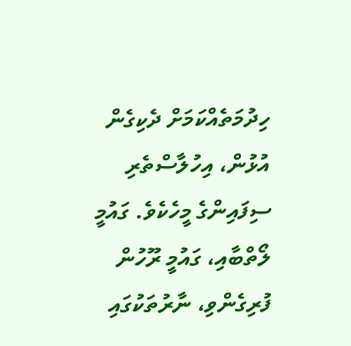ހިދުމަތެއްކަމަށް ދެކިގެން އުޅުން، އިހުލާސްތެރި ސިފައިންގެ މީހެކެވެ. ގައުމީ ލޯތްބާއި، ގައުމީ ރޫހުން ފުރިގެންވި، ނާރުތަކުގައި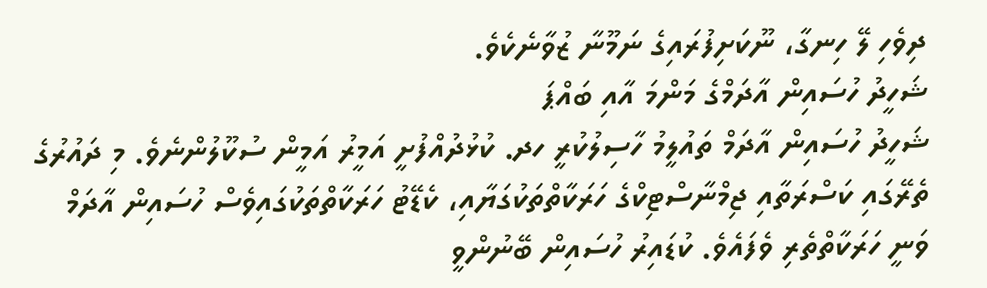ދިވެހި ލޭ ހިނގާ، ނޫކަށިފުރައިގެ ނަމޫނާ ޒުވާނެކެވެ.
ޝަހީދު ހުސައިން އާދަމްގެ މަންމަ އާއި ބައްޕަ
ޝަހީދު ހުސައިން އާދަމް ތައުލީމު ހާސިލުކުރީ ހދ. ކުޅުދުއްފުށީ އަމީރު އަމީން ސުކޫލުންނެވެ. މި ދައުރުގެ ތެރޭގައި ކަސްރަތާއި ޖިމްނާސްޓިކްގެ ހަރަކާތްތަކުގަޔާއި، ކެޑޭޓު ހަރަކާތްތަކުގައިވެސް ހުސައިން އާދަމް ވަނީ ހަރަކާތްތެރި ވެފައެވެ. ކުޑައިރު ހުސައިން ބޭނުންވީ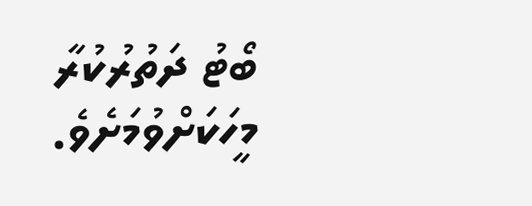ބޯޓު ދަތުރުކުރާ މީހަކަށްވުމަށެވެ.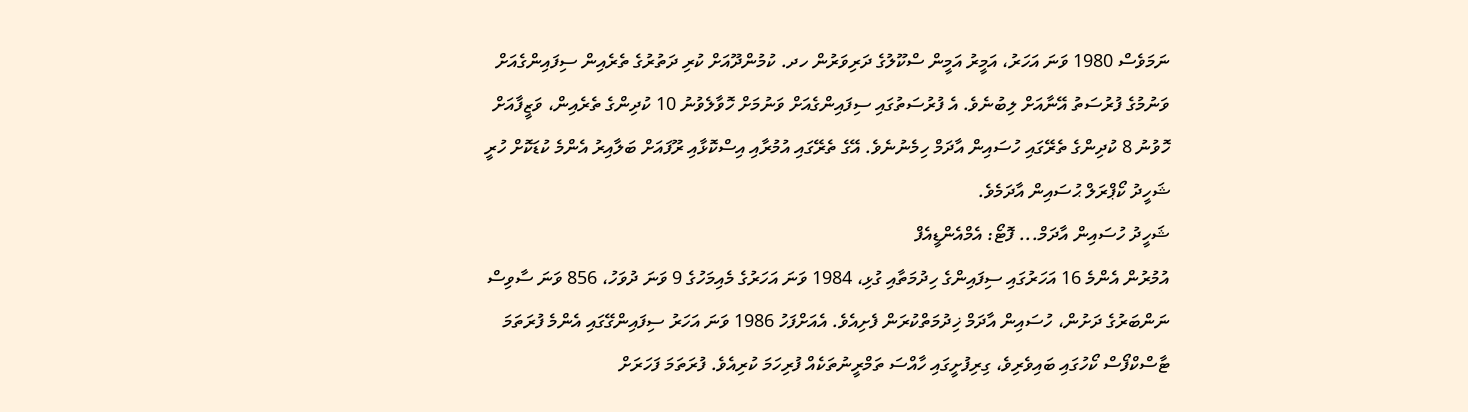ނަމަވެސް 1980 ވަނަ އަހަރު، އަމީރު އަމީން ސްކޫލުގެ ދަރިވަރުން ހދ. ކުމުންދޫއަށް ކުރި ދަތުރުގެ ތެރެއިން ސިފައިންގެއަށް ވަނުމުގެ ފުރުސަތު އޭނާއަށް ލިބުނެވެ. އެ ފުރުސަތުގައި ސިފައިންގެއަށް ވަނުމަށް ހޮވާލެވުނު 10 ކުދިންގެ ތެރެއިން، ވަޒީފާއަށް ހޮވުނު 8 ކުދިންގެ ތެރޭގައި ހުސައިން އާދަމް ހިމެނުނެވެ. އޭގެ ތެރޭގައި އުމުރާއި އިސްކޮޅާއި ރޫފައަށް ބަލާއިރު އެންމެ ކުޑަކޮށް ހުރީ ޝަހީދު ކޯޕްރަލް ޙުސައިން އާދަމެވެ.
ޝަހީދު ހުސައިން އާދަމް... ފޮޓޯ: އެމްއެންޑީއެފް
އުމުރުން އެންމެ 16 އަހަރުގައި ސިފައިންގެ ހިދުމަތާއި ގުޅި، 1984 ވަނަ އަހަރުގެ މެއިމަހުގެ 9 ވަނަ ދުވަހު، 856 ވަނަ ސާވިސް ނަންބަރުގެ ދަށުން، ހުސައިން އާދަމް ޚިދުމަތްކުރަން ފެށިއެވެ. އެއަށްފަހު 1986 ވަނަ އަހަރު ސިފައިންގޭގައި އެންމެ ފުރަތަމަ ޓާސްކްފޯސް ކޯހުގައި ބައިވެރިވެ، ގިރިފުށީގައި ހާއްސަ ތަމްރީނުތަކެއް ފުރިހަމަ ކުރިއެވެ. ފުރަތަމަ ފަހަރަށް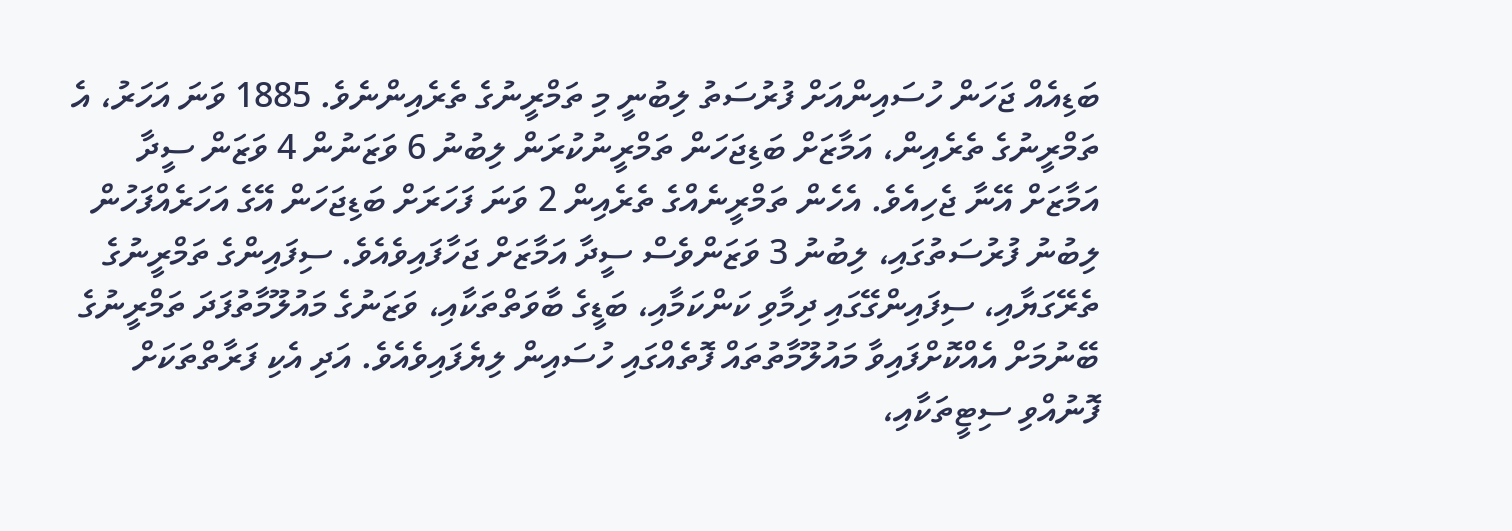ބަޑިއެއް ޖަހަން ހުސައިންއަށް ފުރުސަތު ލިބުނީ މި ތަމްރީނުގެ ތެރެއިންނެވެ. 1885 ވަނަ އަހަރު، އެ ތަމްރީނުގެ ތެރެއިން، އަމާޒަށް ބަޑިޖަހަން ތަމްރީނުކުރަން ލިބުނު 6 ވަޒަނުން 4 ވަޒަން ސީދާ އަމާޒަށް އޭނާ ޖެހިއެވެ. އެހެން ތަމްރީނެއްގެ ތެރެއިން 2 ވަނަ ފަހަރަށް ބަޑިޖަހަން އޭގެ އަހަރެއްފަހުން ލިބުނު ފުރުސަތުގައި، ލިބުނު 3 ވަޒަންވެސް ސީދާ އަމާޒަށް ޖަހާފައިވެއެވެ. ސިފައިންގެ ތަމްރީނުގެ ތެރޭގަޔާއި، ސިފައިންގޭގައި ދިމާވި ކަންކަމާއި، ބަޑީގެ ބާވަތްތަކާއި، ވަޒަނުގެ މައުލޫމާތުފަދަ ތަމްރީނުގެ ބޭނުމަށް އެއްކޮށްފައިވާ މައުލޫމާތުތައް ފޮތެއްގައި ހުސައިން ލިޔެފައިވެއެވެ. އަދި އެކި ފަރާތްތަކަށް ފޮނުއްވި ސިޓީތަކާއި،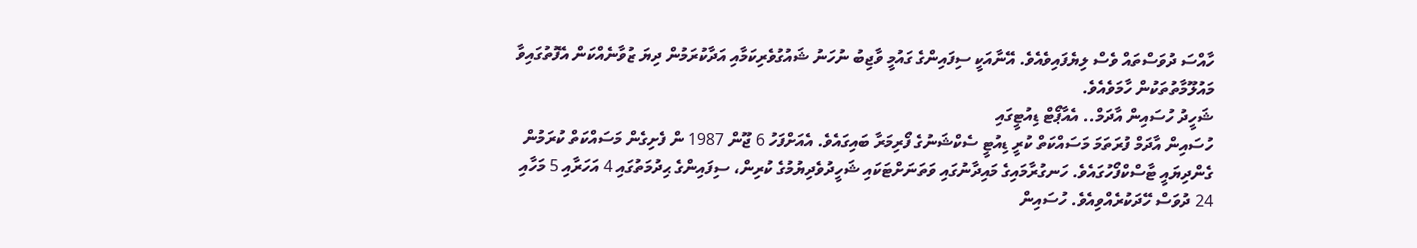ހާއްސަ ދުވަސްތައް ވެސް ލިޔެފައިވެއެވެ. އޭނާއަކީ ސިފައިންގެ ގައުމީ ވާޖިބު ނުހަނު ޝައުގުވެރިކަމާއި އަދާކުރަމުން ދިޔަ ޒުވާނެއްކަން އެފޮތުގައިވާ މައުލޫމާތުތަކުން ހާމަވެއެވެ.
ޝަހީދު ހުސައިން އާދަމް.. އެއާޕޯޓް ޑިއުޓީގައި
ހުސައިން އާދަމް ފުރަތަމަ މަސައްކަތް ކުރީ ޑިއުޓީ ސެކްޝަނުގެ ފޯރިމަރާ ބައިގައެވެ. އެއަށްފަހު 6 ޖޫން 1987 ން ފެށިގެން މަސައްކަތް ކުރަމުން ގެންދިޔައީ ޓާސްކްފޯހުގައެވެ. ހަނގުރާމައިގެ މައިދާނުގައި ވަތަނަށްޓަކައި ޝަހީދުވެދިޔުމުގެ ކުރިން، ސިފައިންގެ ޙިދުމަތުގައި 4 އަހަރާއި 5 މަހާއި 24 ދުވަސް ހޭދަކުރެއްވިއެވެ. ހުސައިން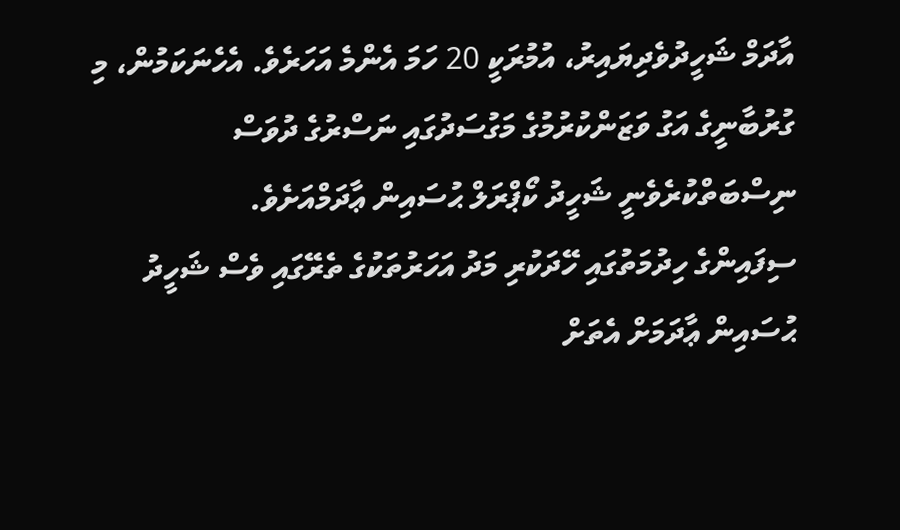އާދަމް ޝަހީދުވެދިޔައިރު، އުމުރަކީ 20 ހަމަ އެންމެ އަހަރެވެ. އެހެނަކަމުން، މި ގުރުބާނީގެ އަގު ވަޒަންކުރުމުގެ މަގުސަދުގައި ނަސްރުގެ ދުވަސް ނިސްބަތްކުރެވެނީ ޝަހީދު ކޯޕްރަލް ޙުސައިން ޢާދަމްއަށެވެ.
ސިފައިންގެ ހިދުމަތުގައި ހޭދަކުރި މަދު އަހަރުތަކުގެ ތެރޭގައި ވެސް ޝަހީދު ޙުސައިން ޢާދަމަށް އެތަށް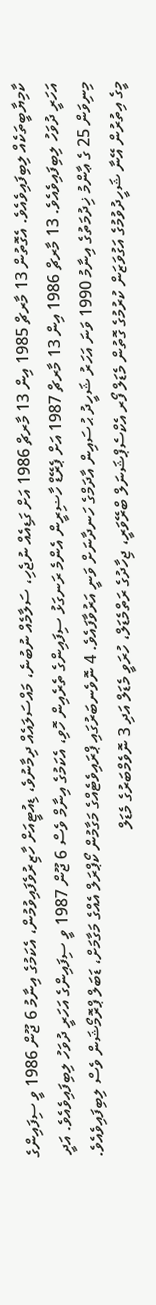ކާމިޔާބީތަކެއް ލިބިފައިވެއެވެ. އެގޮތުން 13 މާރޗް 1985 އިން 13 މާރޗް 1986 އަށް ގަޑިއެއް ނުޖެހި، ސަލާމެއް ނުބުނެ، މައްސަލައެއް ދިމާނުވެ، ޑިއުޓީއަށް ހާޒިރުވެފައިވުމުން، އެކަމުގެ އިނާމު 6 ޖޫން 1986 ވީ ސިފައިންގެ އަހަރީ ދުވަހު ލިބިފައިވެއެވެ. 13 މާރޗް 1986 އިން 13 މާރޗް 1987 އަށް ޕެރޭޑް ހާޟިރީން އެންމެ ރަނގަޅު ސިފައިންގެ ތެރެއިން ހޮވި، އެކަމުގެ އިނާމް ވެސް 6 ޖޫން 1987 ވީ ސިފައިންގެ އަހަރީ ދުވަހު ލިބިފައިވެއެވެ. އަދީ މިނިވަން 25 ގެ ޢާންމު ޚިދުމަތުގެ އިނާމު 1990 ވަނަ އަހަރު ޝަހީދު ޙުސައިން އާދަމްގެ ހަނދާނަށް ވަނީ އަރުވާފައެވެ. 4 ނޮވެނބަރުގައި ޕްރައިވެޓެއްގެ މަގާމުން ކޯޕްރަލް އެއްގެ މަގާމަށް، ޑަބަލް ޕްރޮމޯޝަން ވެސް ލިބިފައިވެއެވެ. މީގެ އިތުރުން އޭނާ ޝަހީދުވުމުގެ އަގުވަޒަން ކުރުމުގެ ގޮތުން މެޑަލް ފޯރ އެކްސެޕްޝަނަލް ބްރޭވަރީ، ޖިހާދުގެ ރަތްމެޑަލް، ހުރަވީ މެޑަލް އަދި 3 ނޮވެމްބަރުގެ މެޑަލް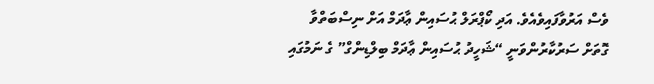ވެސް އަރުވާފައިވެއެވެ. އަދި ކޯޕްރަލް ޙުސައިން ޢާދަމް އަށް ނިސްބަތްވާ ގޮތަށް ސަރުކާރުންވަނީ “ޝަހީދު ޙުސައިން ޢާދަމް ބިލްޑިންގް” ގެ ނަމުގައި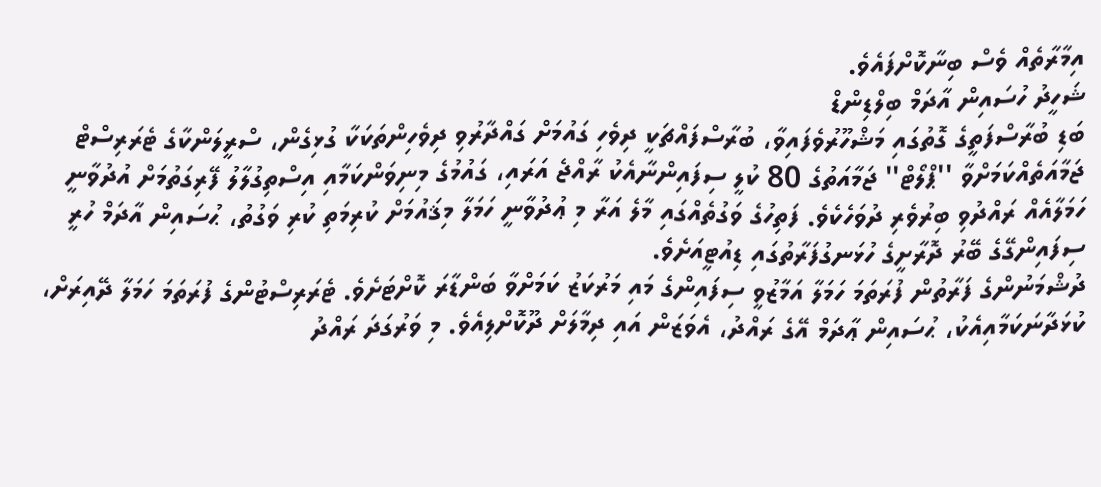އިމާރާތެއް ވެސް ބިނާކޮށްފައެވެ.
ޝަހީދު ހުސައިން އާދަމް ބިލްޑިންޑް
ބަޑި ބުރާސްފަތީގެ ގޮތުގައި މަޝްހޫރުވެފައިވާ، ބުރާސްފައްޗަކީ ދިވެހި ގައުމަށް ގައްދާރުވި ދިވެހިންތަކަކާ ގުޅިގެން، ސްރީލަންކާގެ ޓެރަރިސްޓް ޖަމާއަތެއްކަމަށްވާ ''ޕްލޯޓް'' ޖަމާއަތުގެ 80 ކުލީ ސިފައިންނާއެކު ރާއްޖެ އަރައި، ގައުމުގެ މިނިވަންކަމާއި އިސްތިގުލާލު ފޭރިގަތުމަށް އުދުވާނީ ހަމަލާއެއް ރައްދުވި ބިރުވެރި ދުވަހެކެވެ. ފަތިހުގެ ވަގުތެއްގައި މާލެ އަރާ މި ޢުދުވާނީ ހަމަލާ މިޤައުމަށް ކުރިމަތި ކުރި ވަގުތު، ޙުސައިން އާދަމް ހުރީ ސިފައިންގޭގެ ބޭރު ދޮރާށީގެ ހުޅަނގުފަރާތުގައި ޑިއުޓީއަށެވެ.
ދުޝްމަނުންގެ ފަރާތުން ފުރަތަމަ ހަމަލާ އަމާޒުވީ ސިފައިންގެ މައި މަރުކަޒު ކަމަށްވާ ބަންޑާރަ ކޮށްޓަށެވެ. ޓެރަރިސްޓުންގެ ފުރަތަމަ ހަމަލާ ދޭއިރަށް، ކުޅަދާނަކަމާއިއެކު، ޙުސައިން ޢާދަމް އޭގެ ރައްދު، އެވަޒަން އައި ދިމާލަށް ދޫކޮށްލިއެވެ. މި ވަރުގަދަ ރައްދު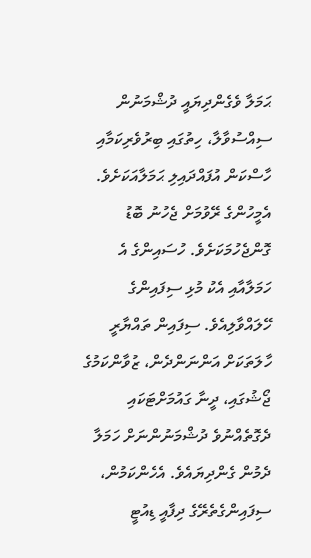ޙަމަލާ ވެގެންދިޔައީ ދުޝްމަނުން ސިއްސުވާލާ، ހިތުގައި ބިރުވެރިކަމާއި ހާސްކަން އުފައްދައިލި ޙަމަލާއަކަށެވެ. އެމީހުންގެ ރޭވުމަށް ޖެހުނު ބޮޑު ގޮންޖެހުމަކަށެވެ. ހުސައިންގެ އެ ހަމަލާއާއި އެކު މުޅި ސިފައިންގެ ހޭލައްވާލިއެވެ. ސިފައިން ތައްޔާރީ ހާލަތަކަށް އަންނަންދެން، ޒުވާންކަމުގެ ޖޯޝުގައި، ދީނާ ގައުމަށްޓަކައި ދެގޮތެއްނުވެ ދުޝްމަނުންނަށް ހަމަލާ ދެމުން ގެންދިޔައެވެ. އެހެންކަމުން، ސިފައިންގެތެރޭގެ ދިފާއީ ޑިއުޓީ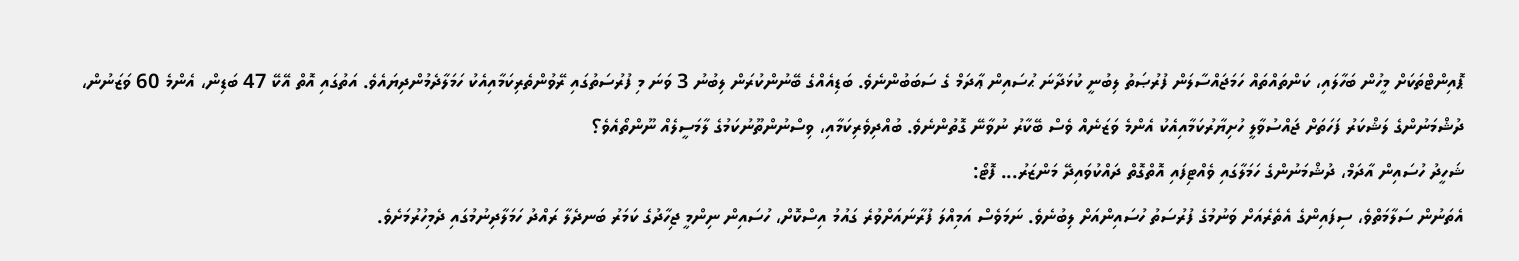ޕޮއިންޓްތަކަށް މީހުން ބަހާލައި، ކަންތައްތައް ހަމަޖައްސާލަން ފުރުޞަތު ލިބުނީ ކުޅަދާނަ ޙުސައިން ޢާދަމް ގެ ސަބަބުންނެވެ. ބަޑިއެއްގެ ބޭނުންކުރަން ލިބުނު 3 ވަނަ މި ފުރުސަތުގައި ރޭވުންތެރިކަމާއިއެކު ހަމަލާދެމުންދިޔައެވެ. އަތުގައި އޮތް އޭކޭ 47 ބަޑިން، އެންމެ 60 ވަޒަނުން، ދުޝްމަނުންގެ ލަޝްކަރު ފަހަތަށް ޖައްސުވާލީ ހުށިޔާރުކަމާއިއެކު އެންމެ ވަޒަނެއް ވެސް ބޭކާރު ނުވާނޭ ގޮތުންނެވެ. ބުއްދިވެރިކަމާއި، ވިސްނުންތޫނުކަމުގެ ލާމަސީލެއް ނޫންތޯއެވެ؟
ޝަހީދު ހުސައިން އާދަމް، ދުޝްމަނުންގެ ހަމަލާގައި ވެއްޓިފައި އޮތްގޮތް ދައްކުވައިދޭ މަންޒަރު... ފޮޓޯ:
އެތަނުން ސަލާމަތްވެ، ސިފައިންގެ އެތެރެއަށް ވަނުމުގެ ފުރުސަތު ހުސައިންއަށް ލިބުނެވެ. ނަމަވެސް އަމިއްލަ ފުރާނައަށްވުރެ ގައުމު އިސްކޮށް، ހުސައިން ނިންމީ ޖިހާދުގެ ކަމަރު ބަނދެލާ ރައްދު ހަމަލާދިނުމުގައި ދެމިހުރުމަށެވެ.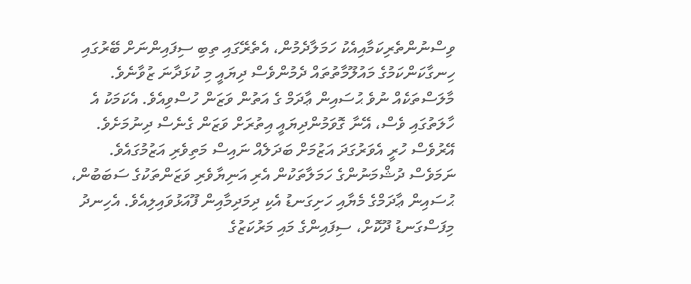ވިސްނުންތެރިކަމާއިއެކު ހަމަލާދެމުން، އެތެރޭގައި ތިބި ސިފައިންނަށް ބޭރުގައި ހިނގާކަންކަމުގެ މައުލޫމާތުތައް ދެމުންވެސް ދިޔައީ މި ކުޅަދާނަ ޒުވާނެވެ.
މާލަސްތަކެއް ނުވެ ޙުސައިން ޢާދަމް ގެ އަތުން ވަޒަން ހުސްވިއެވެ. އެކަމަކު އެ ހާލަތުގައި ވެސް، އޭނާ ގޮވަމުންދިޔައީ އިތުރަށް ވަޒަން ގެނެސް ދިނުމަށެވެ. އޭރުވެސް ހުރީ އެވަރުގަދަ އަޒުމަށް ބަދަލެއް ނައިސް މަތިވެރި އަޒުމުގައެވެ. ނަމަވެސް ދުޝްމަނުންގެ ހަމަލާތަކުން އެރި އަނިޔާވެރި ވަޒަންތަކުގެ ސަބަބުން، ޙުސައިން ޢާދަމްގެ މެޔާއި ހަށިގަނޑު އެކި ދިމަދިމާއިން ފޫއަޅުވައިލިއެވެ. އެހިނދު މިފަސްގަނޑު ދޫކޮށް، ސިފައިންގެ މައި މަރުކަޒުގެ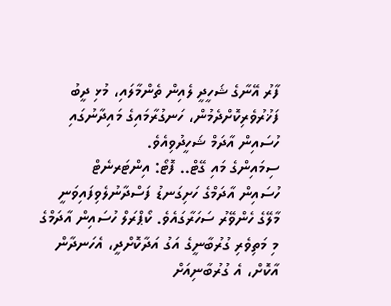ފާރު އޭނާގެ ޝަހީދީ ލެއިން ތެންމާލައި، މުޅި ދީބު ފަޚުރުވެރިކޮށްދެމުން، ހަނގުރާމައިގެ މައިދާނުގައި ހުސައިން އާދަމް ޝަހީދުވިއެވެ.
ސިމައިންގެ މައި ގޭޓް.. ފޮޓޯ: އިންޓަރނެޓް
ހުސައިން އާދަމްގެ ހަށިގަނޑު ފަސްދާނުލެވިފައިވަނީ މާލޭގެ ހެންވޭރު ސަހަރާގައެވެ. ކޯޕްރަލް ހުސައިން އާދަމްގެ މި މަތިވެރި ގުރުބާނީގެ އަގު އަދާކޮށްދީ، އެހަނދާން އާކޮށް، އެ ގުރުބާނިއަށް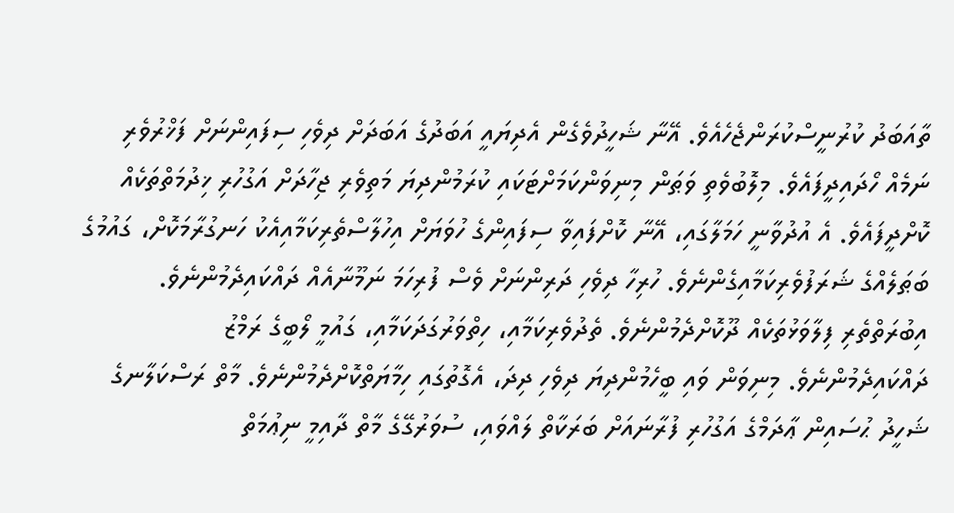ތާއަބަދު ކުރުނީސްކުރަންޖެހެއެވެ. އޭނާ ޝަހީދުވެގެން އެދިޔައީ އަބަދުގެ އަބަދަށް ދިވެހި ސިފައިންނަށް ފަޚްރުވެރި ނަމެއް ހޯދައިދީފައެވެ. މިލޮބުވެތި ވަޠަން މިނިވަންކަމަށްޓަކައި ކުރަމުންދިޔަ މަތިވެރި ޖިހާދަށް އަގުހުރި ޚިދުމަތްތަކެއް ކޮށްދީފައެވެ. އެ އުދުވާނީ ހަމަލާގައި، އޭނާ ކޮށްފައިވާ ސިފައިންގެ ހުވަޔަށް އިހުލާސްތެރިކަމާއިއެކު ހަނގުރާމަކޮށް، ގައުމުގެ ބަޠަލެއްގެ ޝަރަފުވެރިކަމާއިގެންނެވެ. ހުރިހާ ދިވެހި ދަރިންނަށް ވެސް ފުރިހަމަ ނަމޫނާއެއް ދައްކައިދެމުންނެވެ. އިބުރަތްތެރި ފިލާވަޅުތަކެއް ދޫކޮށްދެމުންނެވެ. ތެދުވެރިކަމާއި، ހިތްވަރުގަދަކަމާއި، ގައުމީ ލޯބީގެ ރަމްޒު ދައްކައިދެމުންނެވެ. މިނިވަން ވައި ބީހެމުންދިޔަ ދިވެހި ދިދަ، އެގޮތުގައި ހިމާޔަތްކޮށްދެމުންނެވެ. މާތް ރަސްކަލާނގެ ޝަހީދު ޙުސައިން ޢާދަމްގެ އަގުހުރި ފުރާނައަށް ބަރަކާތް ލައްވައި، ސުވަރުގޭގެ މާތް ދާއިމީ ނިޢުމަތް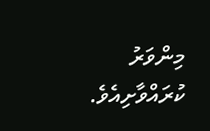މިންވަރު ކުރައްވާށިއެވެ.